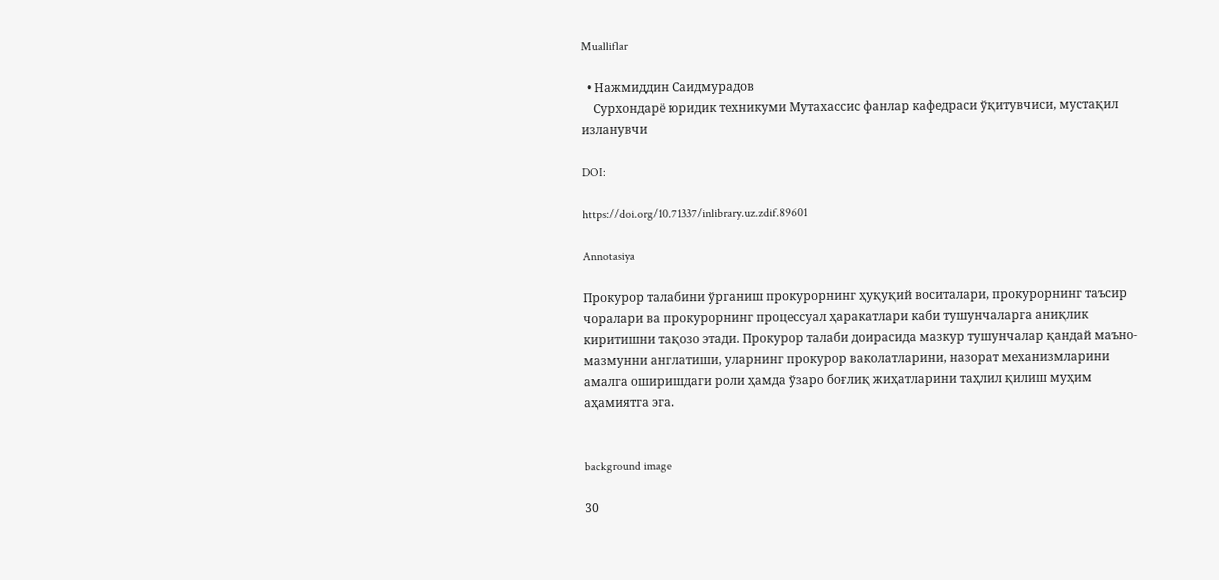Mualliflar

  • Нажмиддин Саидмурадов
    Сурхондарё юридик техникуми Мутахассис фанлар кафедраси ўқитувчиси, мустақил изланувчи

DOI:

https://doi.org/10.71337/inlibrary.uz.zdif.89601

Annotasiya

Прокурор талабини ўрганиш прокурорнинг ҳуқуқий воситалари, прокурорнинг таъсир чоралари ва прокурорнинг процессуал ҳаракатлари каби тушунчаларга аниқлик киритишни тақозо этади. Прокурор талаби доирасида мазкур тушунчалар қандай маъно-мазмунни англатиши, уларнинг прокурор ваколатларини, назорат механизмларини амалга оширишдаги роли ҳамда ўзаро боғлиқ жиҳатларини таҳлил қилиш муҳим аҳамиятга эга.


background image

30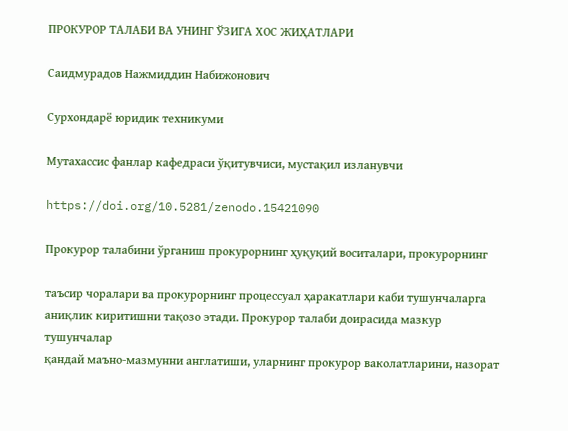ПРОКУРОР ТАЛАБИ ВА УНИНГ ЎЗИГА ХОС ЖИҲАТЛАРИ

Саидмурадов Нажмиддин Набижонович

Сурхондарё юридик техникуми

Мутахассис фанлар кафедраси ўқитувчиси, мустақил изланувчи

https://doi.org/10.5281/zenodo.15421090

Прокурор талабини ўрганиш прокурорнинг ҳуқуқий воситалари, прокурорнинг

таъсир чоралари ва прокурорнинг процессуал ҳаракатлари каби тушунчаларга
аниқлик киритишни тақозо этади. Прокурор талаби доирасида мазкур тушунчалар
қандай маъно-мазмунни англатиши, уларнинг прокурор ваколатларини, назорат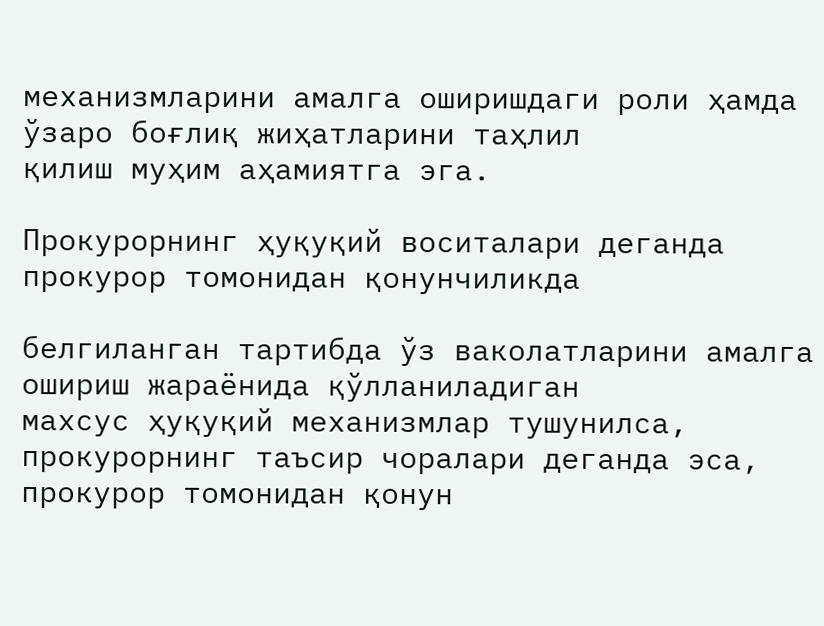механизмларини амалга оширишдаги роли ҳамда ўзаро боғлиқ жиҳатларини таҳлил
қилиш муҳим аҳамиятга эга.

Прокурорнинг ҳуқуқий воситалари деганда прокурор томонидан қонунчиликда

белгиланган тартибда ўз ваколатларини амалга ошириш жараёнида қўлланиладиган
махсус ҳуқуқий механизмлар тушунилса, прокурорнинг таъсир чоралари деганда эса,
прокурор томонидан қонун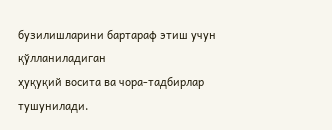бузилишларини бартараф этиш учун қўлланиладиган
ҳуқуқий восита ва чора-тадбирлар тушунилади.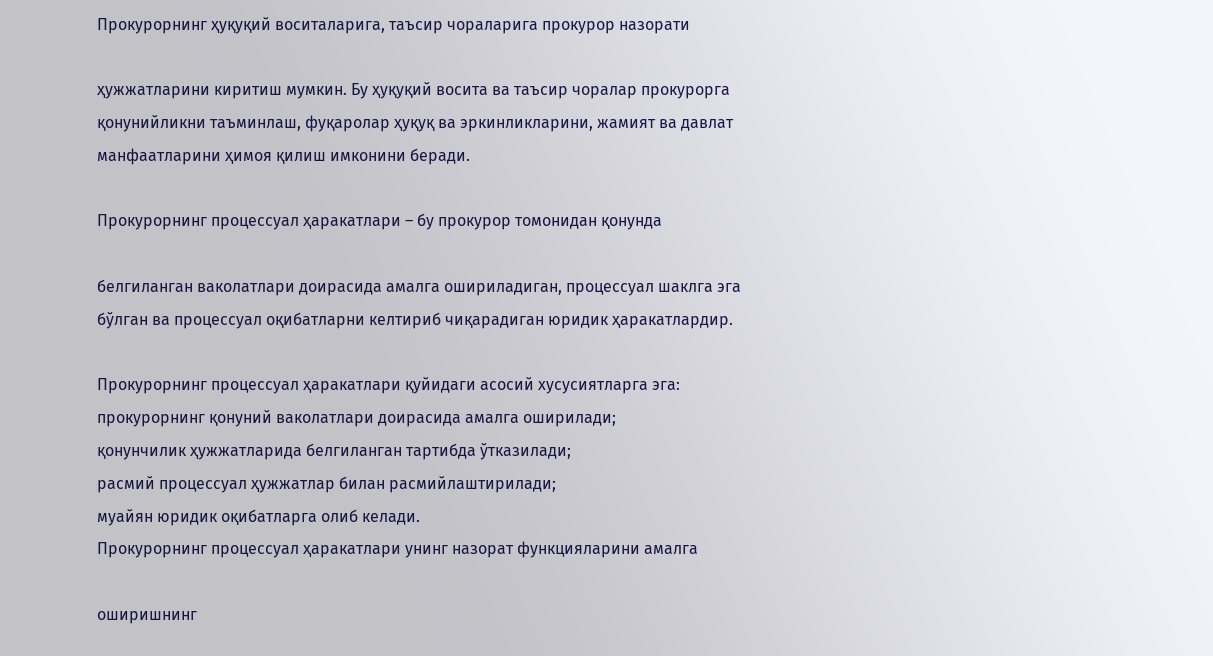Прокурорнинг ҳуқуқий воситаларига, таъсир чораларига прокурор назорати

ҳужжатларини киритиш мумкин. Бу ҳуқуқий восита ва таъсир чоралар прокурорга
қонунийликни таъминлаш, фуқаролар ҳуқуқ ва эркинликларини, жамият ва давлат
манфаатларини ҳимоя қилиш имконини беради.

Прокурорнинг процессуал ҳаракатлари – бу прокурор томонидан қонунда

белгиланган ваколатлари доирасида амалга ошириладиган, процессуал шаклга эга
бўлган ва процессуал оқибатларни келтириб чиқарадиган юридик ҳаракатлардир.

Прокурорнинг процессуал ҳаракатлари қуйидаги асосий хусусиятларга эга:
прокурорнинг қонуний ваколатлари доирасида амалга оширилади;
қонунчилик ҳужжатларида белгиланган тартибда ўтказилади;
расмий процессуал ҳужжатлар билан расмийлаштирилади;
муайян юридик оқибатларга олиб келади.
Прокурорнинг процессуал ҳаракатлари унинг назорат функцияларини амалга

оширишнинг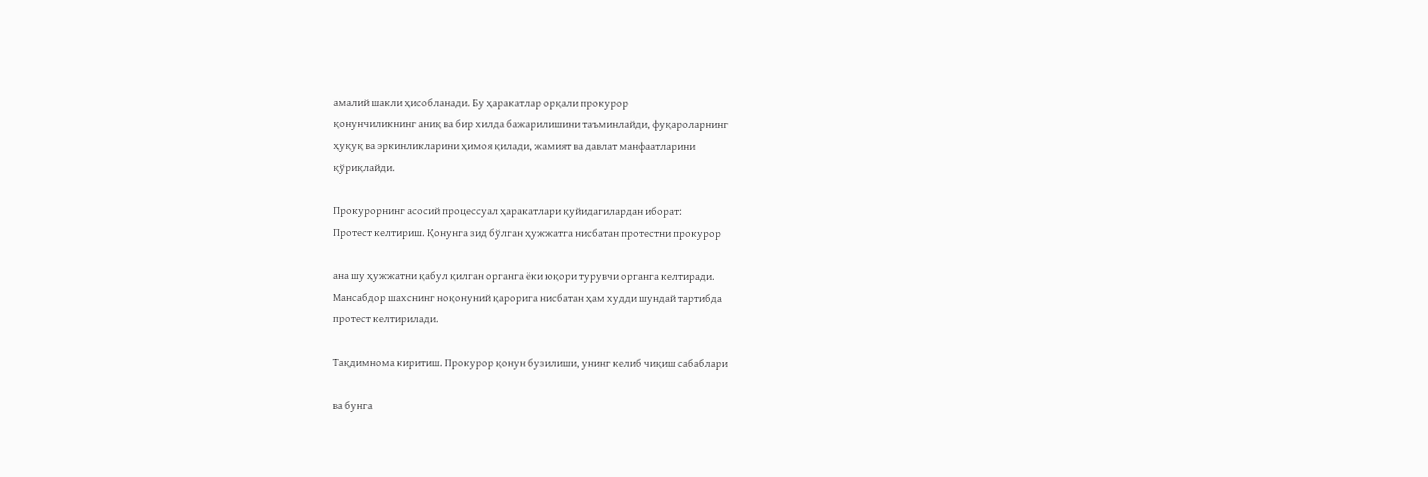амалий шакли ҳисобланади. Бу ҳаракатлар орқали прокурор
қонунчиликнинг аниқ ва бир хилда бажарилишини таъминлайди, фуқароларнинг
ҳуқуқ ва эркинликларини ҳимоя қилади, жамият ва давлат манфаатларини
қўриқлайди.

Прокурорнинг асосий процессуал ҳаракатлари қуйидагилардан иборат:
Протест келтириш. Қонунга зид бўлган ҳужжатга нисбатан протестни прокурор

ана шу ҳужжатни қабул қилган органга ёки юқори турувчи органга келтиради.
Мансабдор шахснинг ноқонуний қарорига нисбатан ҳам худди шундай тартибда
протест келтирилади.

Тақдимнома киритиш. Прокурор қонун бузилиши, унинг келиб чиқиш сабаблари

ва бунга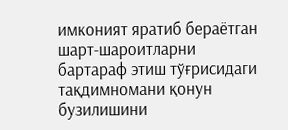имконият яратиб бераётган шарт-шароитларни бартараф этиш тўғрисидаги
тақдимномани қонун бузилишини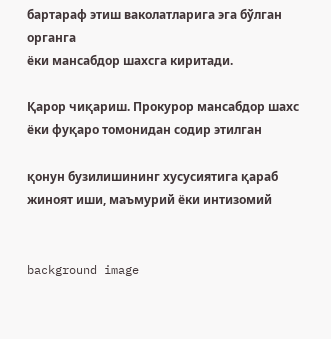бартараф этиш ваколатларига эга бўлган органга
ёки мансабдор шахсга киритади.

Қарор чиқариш. Прокурор мансабдор шахс ёки фуқаро томонидан содир этилган

қонун бузилишининг хусусиятига қараб жиноят иши, маъмурий ёки интизомий


background image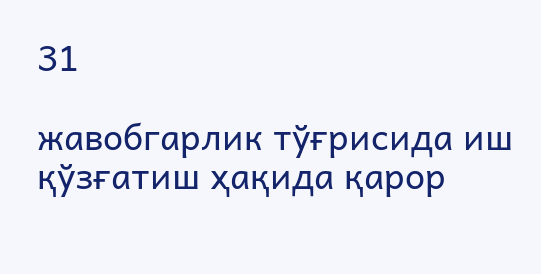31

жавобгарлик тўғрисида иш қўзғатиш ҳақида қарор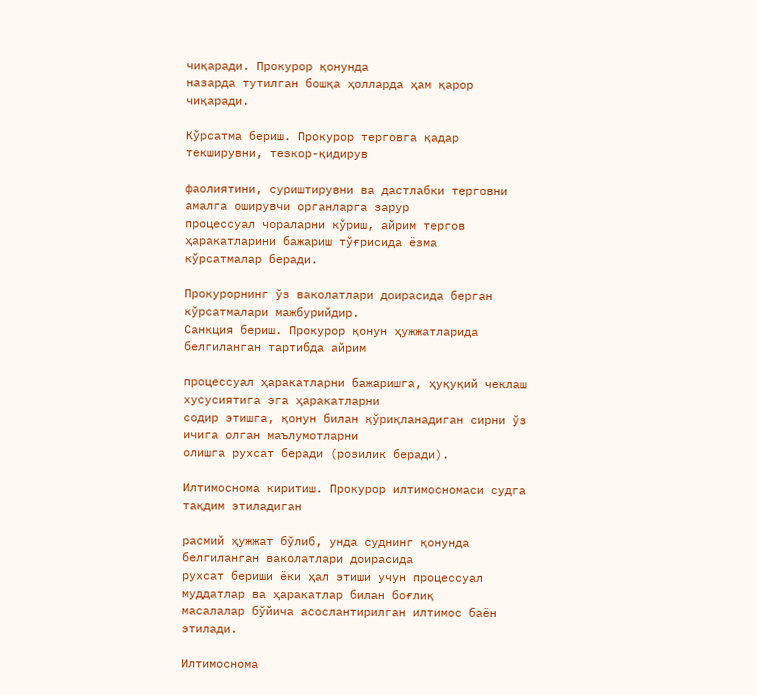чиқаради. Прокурор қонунда
назарда тутилган бошқа ҳолларда ҳам қарор чиқаради.

Кўрсатма бериш. Прокурор терговга қадар текширувни, тезкор-қидирув

фаолиятини, суриштирувни ва дастлабки терговни амалга оширувчи органларга зарур
процессуал чораларни кўриш, айрим тергов ҳаракатларини бажариш тўғрисида ёзма
кўрсатмалар беради.

Прокурорнинг ўз ваколатлари доирасида берган кўрсатмалари мажбурийдир.
Санкция бериш. Прокурор қонун ҳужжатларида белгиланган тартибда айрим

процессуал ҳаракатларни бажаришга, ҳуқуқий чеклаш хусусиятига эга ҳаракатларни
содир этишга, қонун билан қўриқланадиган сирни ўз ичига олган маълумотларни
олишга рухсат беради (розилик беради).

Илтимоснома киритиш. Прокурор илтимосномаси судга тақдим этиладиган

расмий ҳужжат бўлиб, унда суднинг қонунда белгиланган ваколатлари доирасида
рухсат бериши ёки ҳал этиши учун процессуал муддатлар ва ҳаракатлар билан боғлиқ
масалалар бўйича асослантирилган илтимос баён этилади.

Илтимоснома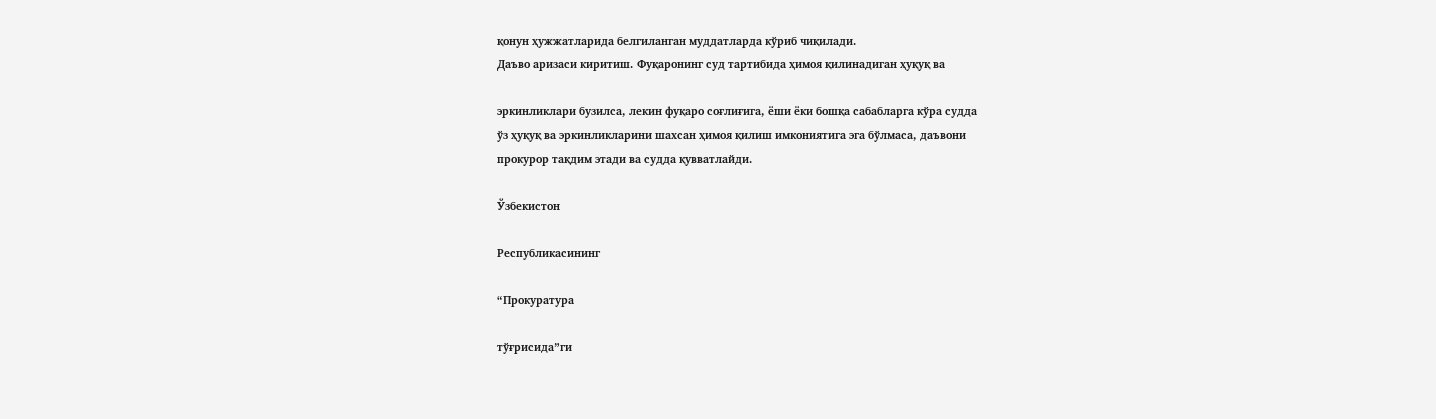қонун ҳужжатларида белгиланган муддатларда кўриб чиқилади.
Даъво аризаси киритиш. Фуқаронинг суд тартибида ҳимоя қилинадиган ҳуқуқ ва

эркинликлари бузилса, лекин фуқаро соғлиғига, ёши ёки бошқа сабабларга кўра судда
ўз ҳуқуқ ва эркинликларини шахсан ҳимоя қилиш имкониятига эга бўлмаса, даъвони
прокурор тақдим этади ва судда қувватлайди.

Ўзбекистон

Республикасининг

“Прокуратура

тўғрисида”ги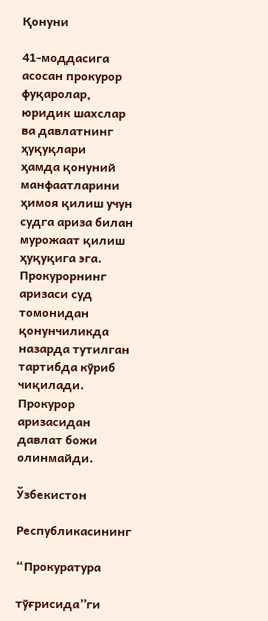Қонуни

41-моддасига асосан прокурор фуқаролар, юридик шахслар ва давлатнинг ҳуқуқлари
ҳамда қонуний манфаатларини ҳимоя қилиш учун судга ариза билан мурожаат қилиш
ҳуқуқига эга. Прокурорнинг аризаси суд томонидан қонунчиликда назарда тутилган
тартибда кўриб чиқилади. Прокурор аризасидан давлат божи олинмайди.

Ўзбекистон

Республикасининг

“Прокуратура

тўғрисида”ги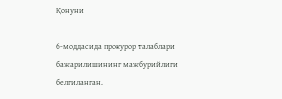Қонуни

6-моддасида прокурор талаблари бажарилишининг мажбурийлиги белгиланган.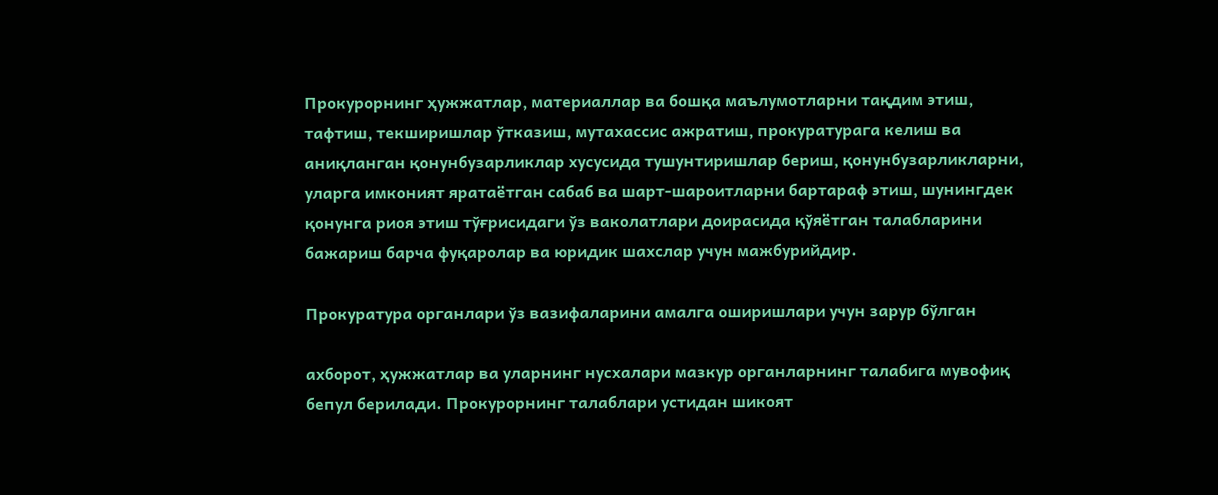Прокурорнинг ҳужжатлар, материаллар ва бошқа маълумотларни тақдим этиш,
тафтиш, текширишлар ўтказиш, мутахассис ажратиш, прокуратурага келиш ва
аниқланган қонунбузарликлар хусусида тушунтиришлар бериш, қонунбузарликларни,
уларга имконият яратаётган сабаб ва шарт-шароитларни бартараф этиш, шунингдек
қонунга риоя этиш тўғрисидаги ўз ваколатлари доирасида қўяётган талабларини
бажариш барча фуқаролар ва юридик шахслар учун мажбурийдир.

Прокуратура органлари ўз вазифаларини амалга оширишлари учун зарур бўлган

ахборот, ҳужжатлар ва уларнинг нусхалари мазкур органларнинг талабига мувофиқ
бепул берилади. Прокурорнинг талаблари устидан шикоят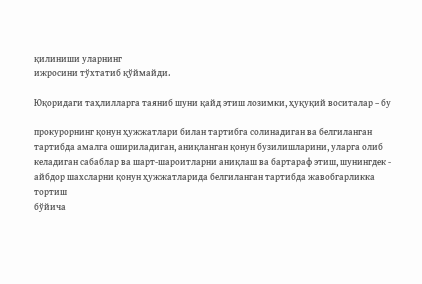қилиниши уларнинг
ижросини тўхтатиб қўймайди.

Юқоридаги таҳлилларга таяниб шуни қайд этиш лозимки, ҳуқуқий воситалар – бу

прокурорнинг қонун ҳужжатлари билан тартибга солинадиган ва белгиланган
тартибда амалга ошириладиган, аниқланган қонун бузилишларини, уларга олиб
келадиган сабаблар ва шарт-шароитларни аниқлаш ва бартараф этиш, шунингдек -
айбдор шахсларни қонун ҳужжатларида белгиланган тартибда жавобгарликка тортиш
бўйича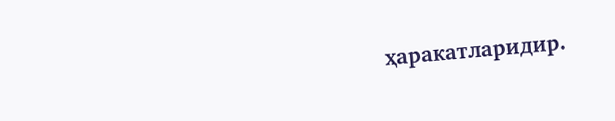ҳаракатларидир.